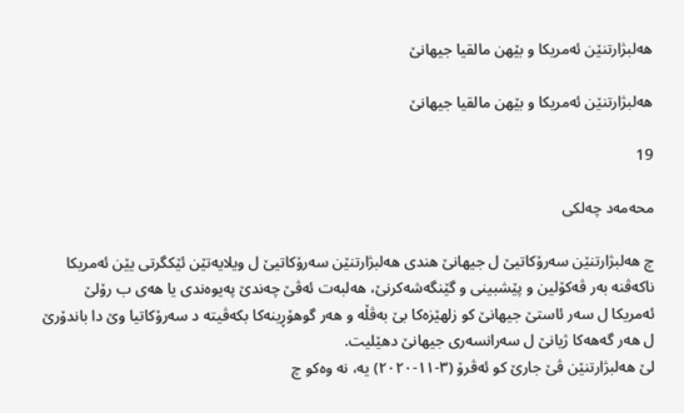هه‌لبژارتنێن ئه‌مریكا و بێهن مالقیا جیهانێ

هه‌لبژارتنێن ئه‌مریكا و بێهن مالقیا جیهانێ

19

محه‌مه‌د چه‌لكی

چ هه‌لبژارتنێن سه‌رۆكاتیێ ل جیهانێ هندی هه‌لبژارتنێن سه‌رۆكاتیێ ل ویلایه‌تێن ئێكگرتی یێن ئه‌مریكا ناكه‌ڤنه‌ به‌ر ڤه‌كۆلین و پێشبینی و گێنگه‌شه‌كرنێ، هه‌لبه‌ت ئه‌ڤێ چه‌ندێ په‌یوه‌ندی یا هه‌ی ب رۆلێ ئه‌مریكا ل سه‌ر ئاستێ جیهانێ كو زلهێزه‌كا بێ به‌ڤڵه‌ و هه‌ر گوهۆڕینه‌كا بكه‌ڤیته‌ د سه‌رۆكاتیا وێ دا باندۆرێ ل هه‌ر گه‌هه‌كا ژیانێ ل سه‌رانسه‌ری جیهانێ دهێلیت.
لێ هه‌لبژارتنێن ڤێ جارێ كو ئه‌ڤرۆ (٣-١١-٢٠٢٠) یه‌، نه‌ وه‌كو چ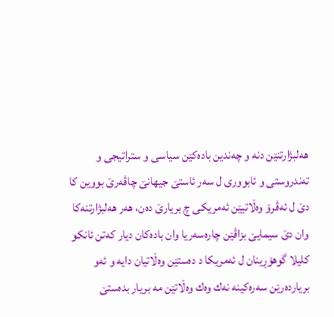هه‌لبژارتنێن دنه‌ و چه‌ندین باده‌كێن سیاسی و ستراتیجی و ته‌ندروستی و ئابووری ل سه‌ر ئاستێ جیهانێ چاڤه‌رێ بووین كا دێ ل ئه‌ڤرۆ وه‌ڵاتیێن ئه‌مریكی چ بریارێ ده‌ن، هه‌ر هه‌لبژارتنه‌كا وان دێ سیمایێ بزاڤێن چاره‌سه‌ریا وان باده‌كان دیار كه‌تن ئانكو كلیلا گوهۆڕینان ل ئه‌مریكا د ده‌ستێن وه‌ڵاتیان دایه‌ و ئه‌و بریارده‌رێن سه‌ره‌كینه‌ نه‌ك وه‌ك وه‌ڵاتێن مه‌ بریار بده‌ستێ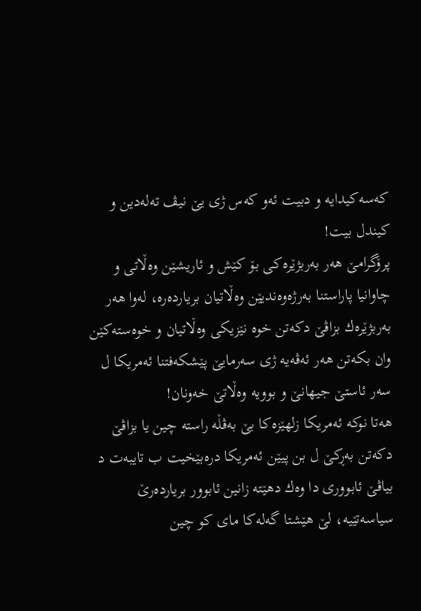كه‌سه‌كیدایه‌ و دبیت ئه‌و كه‌س ژی یێ نیڤ ته‌له‌دین و كیندل بیت!
پرۆگرامێ هه‌ر به‌ربژێره‌كی بۆ كێش و ئاریشێن وه‌ڵاتی و چاوانیا پاراستنا به‌رژه‌وه‌ندیێن وه‌ڵاتیان بریارده‌ره‌، له‌وا هه‌ر به‌ربژێره‌ك بزاڤێ دكه‌تن خوه‌ نێزیكی وه‌ڵاتیان و خوه‌سته‌كێن وان بكه‌تن هه‌ر ئه‌ڤه‌یه‌ ژی سه‌رمایێ پێشكه‌فتنا ئه‌مریكا ل سه‌ر ئاستێ جیهانێ و بوویه‌ وه‌ڵاتێ خه‌ونان!
هه‌تا نوكه‌ ئه‌مریكا زلهێزه‌كا بێ به‌ڤڵه‌ راسته‌ چین یا بزاڤێ دكه‌تن به‌ڕكێ ل بن پیێن ئه‌مریكا دره‌بێخیت ب تایبه‌ت د بیاڤێ ئابووری دا وه‌ك دهێته‌ زانین ئابوور بریارده‌رێ سیاسه‌تێیه‌، لێ هێشتا گه‌له‌كا مای كو چین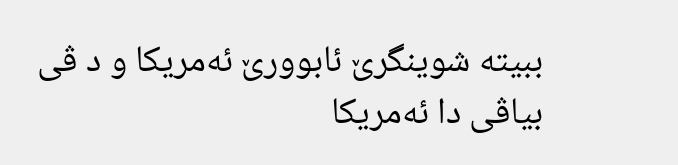ببیته‌ شوینگرێ ئابوورێ ئه‌مریكا و د ڤی بیاڤی دا ئه‌مریكا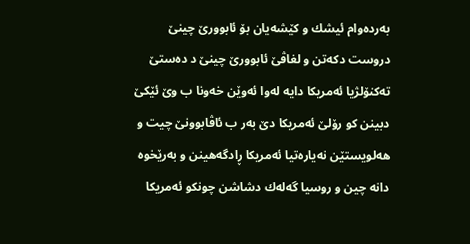به‌رده‌وام ئیشك و كێشه‌یان بۆ ئابوورێ چینێ دروست دكه‌تن و لغاڤێ ئابوورێ چینێ د ده‌ستێ ته‌كنۆلژیا ئه‌مریكا دایه‌ له‌وا ئه‌وێن خه‌ونا ب وێ ئێكێ دبینن كو رۆلێ ئه‌مریكا دێ به‌ر ب ئاڤابوونێ چیت و هه‌لویستێن نه‌یاره‌تیا ئه‌مریكا ڕادگه‌هینن و به‌رێخوه‌ دانه‌ چین و روسیا گه‌له‌ك دشاشن چونكو ئه‌مریكا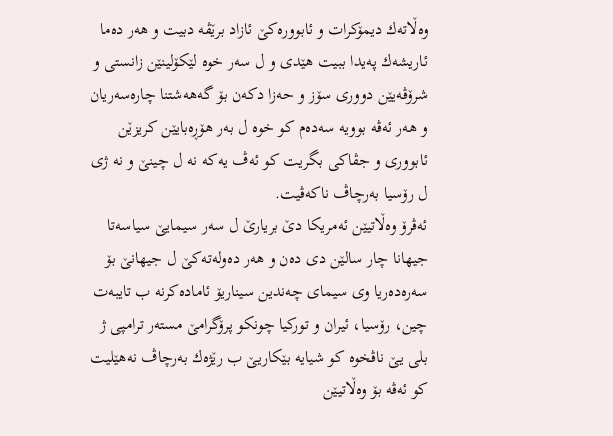وه‌ڵاته‌ك دیمۆكرات و ئابووره‌كێ ئازاد برێڤه‌ دبیت و هه‌ر ده‌ما ئاریشه‌ك په‌یدا ببیت هێدی و ل سه‌ر خوه‌ لێكۆلینێن زانستی و شرۆڤه‌یێن دووری سۆز و حه‌زا دكه‌ن بۆ گه‌هه‌شتنا چاره‌سه‌ریان و هه‌ر ئه‌ڤه‌ بوویه‌ سه‌ده‌م كو خوه‌ ل به‌ر هۆڕه‌بایێن كریزێن ئابووری و جڤاكی بگریت كو ئه‌ڤ یه‌كه‌ نه‌ ل چینێ و نه‌ ژی ل رۆسیا به‌رچاڤ ناكه‌ڤیت.
ئه‌ڤرۆ وه‌ڵاتیێن ئه‌مریكا دێ بریارێ ل سه‌ر سیمایێ سیاسه‌تا جیهانا چار سالێن دی ده‌ن و هه‌ر ده‌وله‌ته‌كێ ل جیهانێ بۆ سه‌ره‌ده‌ریا وی سیمای چه‌ندین سیناریۆ ئاماده‌كرنه‌ ب تایبه‌ت چین، رۆسیا، ئیران و توركیا چونكو پرۆگرامێ مسته‌ر ترامپی ژ بلی یێ ناڤخوه‌ كو شیایه‌ بێكاریێ ب رێژه‌ك به‌رچاڤ نه‌هێلیت كو ئه‌ڤه‌ بۆ وه‌ڵاتیێن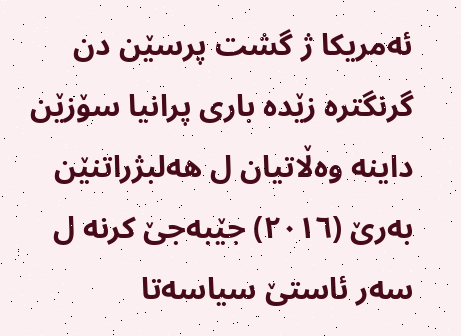ئه‌مریكا ژ گشت پرسێن دن گرنگتره‌ زێده‌ باری پرانیا سۆزێن داینه‌ وه‌ڵاتیان ل هه‌لبژراتنێن به‌رێ (٢٠١٦) جێبه‌جێ كرنه‌ ل سه‌ر ئاستێ سیاسه‌تا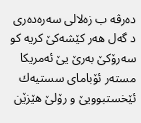ده‌رڤه‌ ب زه‌لالی سه‌ره‌ده‌ری د گه‌ل هه‌ر كێشه‌كێ كریه‌ كو سه‌رۆكێ به‌رێ یێ ئه‌مریكا مسته‌ر ئۆبامای سستیه‌ك ئێخستبوویێ و رۆلێ هێزێن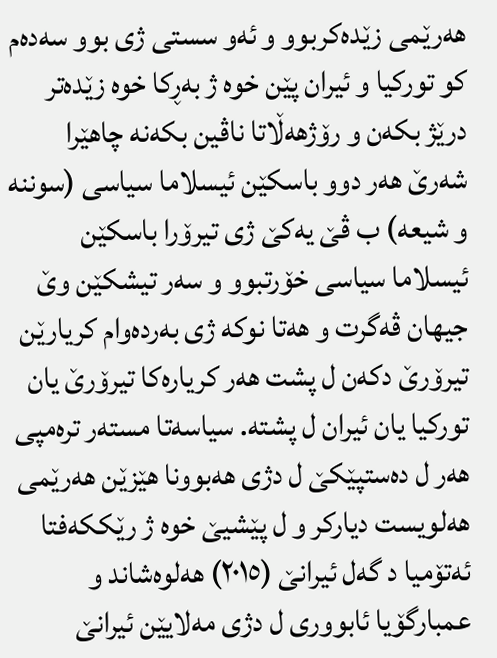هه‌رێمی زێده‌كربوو و ئه‌و سستی ژی بوو سه‌ده‌م كو توركیا و ئیران پێن خوه‌ ژ به‌ڕكا خوه‌ زێده‌تر درێژ بكه‌ن و رۆژهه‌ڵاتا ناڤین بكه‌نه‌ چاهێرا شه‌رێ هه‌ر دوو باسكێن ئیسلاما سیاسی (سوننه‌ و شیعه‌) ب ڤێ یه‌كێ ژی تیرۆرا باسكێن ئیسلاما سیاسی خۆرتبوو و سه‌ر تیشكێن وێ جیهان ڤه‌گرت و هه‌تا نوكه‌ ژی به‌رده‌وام كریارێن تیرۆرێ دكه‌ن ل پشت هه‌ر كریاره‌كا تیرۆرێ یان توركیا یان ئیران ل پشته‌. سیاسه‌تا مسته‌ر تره‌مپی هه‌ر ل ده‌ستپێكێ ل دژی هه‌بوونا هێزێن هه‌رێمی هه‌لویست دیاركر و ل پێشیێ خوه‌ ژ رێككه‌فتا ئه‌تۆمیا د گه‌ل ئیرانێ (٢٠١٥) هه‌لوه‌شاند و عمبارگۆیا ئابووری ل دژی مه‌لایێن ئیرانێ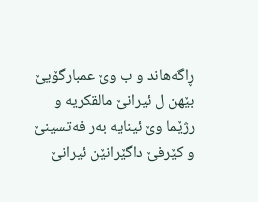ڕاگه‌هاند و ب وێ عمبارگۆیێ بێهن ل ئیرانێ مالقكریه‌ و رژێما وێ ئینایه‌ به‌ر فه‌تسینێ و كێرفێ داگێرانێن ئیرانێ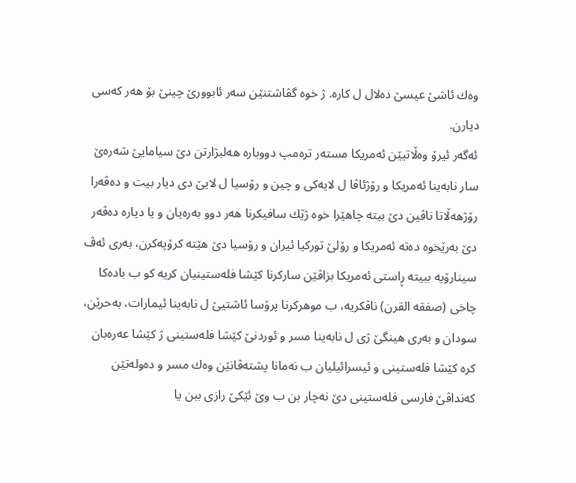وه‌ك ئاشێ عیسێ ده‌لال ل كاره‌. ژ خوه‌ گڤاشتنێن سه‌ر ئابوورێ چینێ بۆ هه‌ر كه‌سی دیارن.
ئه‌گه‌ر ئیرۆ وه‌ڵاتیێن ئه‌مریكا مسته‌ر تره‌مپ دووباره‌ هه‌لبژارتن دێ سیامایێ شه‌ره‌ێ سار نابه‌ینا ئه‌مریكا و رۆژئاڤا ل لایه‌كی و چین و رۆسیا ل لایێ دی دیار بیت و ده‌ڤه‌را رۆژهه‌ڵاتا ناڤین دێ بیته‌ چاهێرا خوه‌ ژێك سافیكرنا هه‌ر دوو به‌ره‌یان و یا دیاره‌ ده‌ڤه‌ر دێ به‌رێخوه‌ ده‌ته‌ ئه‌مریكا و رۆلێ توركیا ئیران و رۆسیا دێ هێته‌ كرۆپه‌كرن، به‌ری ئه‌ڤ سینارۆیه‌ ببیته‌ ڕاستی ئه‌مریكا بزاڤێن ساركرنا كێشا فله‌ستینیان كریه‌ كو ب باده‌كا چاخی (صفقه‌ القرن) ناڤكریه‌، ب موهركرنا پرۆسا ئاشتیێ ل نابه‌ینا ئیمارات، به‌حرێن، سودان و به‌ری هینگێ ژی ل نابه‌ینا مسر و ئوردنێ كێشا فله‌ستینی ژ كێشا عه‌ره‌بان كره‌ كێشا فله‌ستینی و ئیسرائیلیان ب نه‌مانا پشته‌ڤانێن وه‌ك مسر و ده‌وله‌تێن كه‌نداڤێ فارسی فله‌ستینی دێ نه‌چار بن ب وێ ئێكێ رازی ببن یا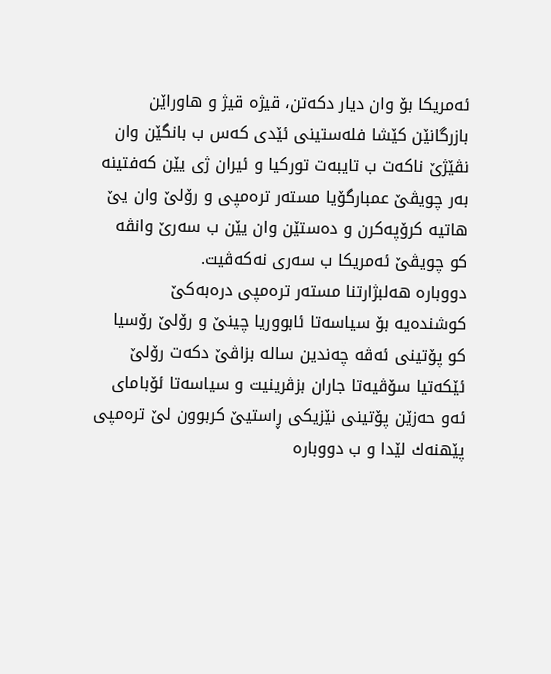ئه‌مریكا بۆ وان دیار دكه‌تن، قیژه‌ قیژ و هاوراێن بازرگانێن كێشا فله‌ستینی ئێدی كه‌س ب بانگێن وان نڤێژێ ناكه‌ت ب تایبه‌ت توركیا و ئیران ژی یێن كه‌فتینه‌ به‌ر چویڤێ عمبارگۆیا مسته‌ر تره‌مپی و رۆلێ وان یێ هاتیه‌ كرۆپه‌كرن و ده‌ستێن وان یێن ب سه‌رێ وانڤه‌ كو چویڤێ ئه‌مریكا ب سه‌ری نه‌كه‌ڤیت.
دووباره‌ هه‌لبژارتنا مسته‌ر تره‌مپی دره‌به‌كێ كوشنده‌یه‌ بۆ سیاسه‌تا ئابووریا چینێ و رۆلێ رۆسیا كو پۆتینی ئه‌ڤه‌ چه‌ندین ساله‌ بزاڤێ دكه‌ت رۆلێ ئێكه‌تیا سۆڤیه‌تا جاران بزڤرینیت و سیاسه‌تا ئۆبامای ئه‌و حه‌زێن پۆتینی نێزیكی ڕاستیێ كربوون لێ تره‌مپی پێهنه‌ك لێدا و ب دووباره‌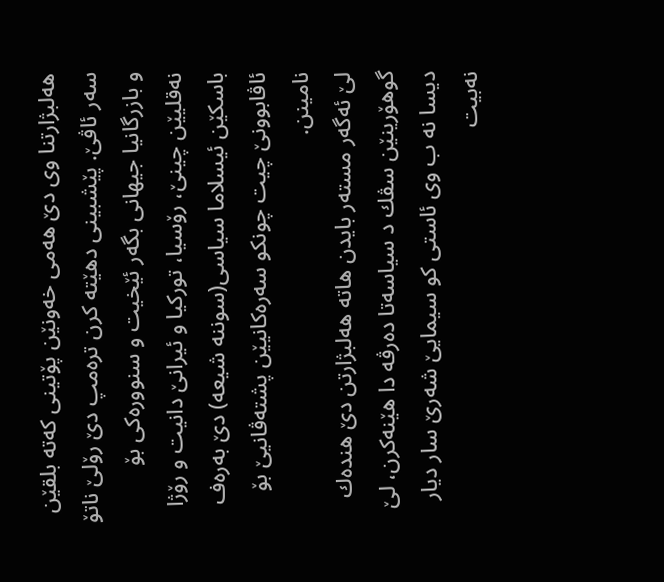هه‌لبژارتنا وی دێ هه‌می خه‌ونێن پۆتینی كه‌ته‌ بلقێن سه‌ر ئاڤێ. پێشبینی دهێته‌ كرن تره‌مپ دێ رۆلێ ناتۆ و بازرگانیا جیهانی بگه‌ر ئێخیت و سنووره‌كی بۆ نه‌قلیێن چینێ، رۆسیا، توركیا و ئیرانێ دانیت و رۆژا باسكێن ئیسلاما سیاسی(سوننه‌ شیعه‌) دێ به‌ره‌ف ئاڤابوونێ چیت چونكو سه‌ره‌كانیێن پشته‌ڤانیێ بۆ نامینن.
لێ ئه‌گه‌ر مسته‌ر بایدن هاته‌ هه‌لبژارتن دێ هنده‌ك گوهۆرینێن سڤك د سیاسه‌تا ده‌رڤه‌ دا هێنه‌كرن، لێ دیسا نه‌ ب وی ئاستی كو سیمایێ شه‌رێ سار دیار نه‌بیت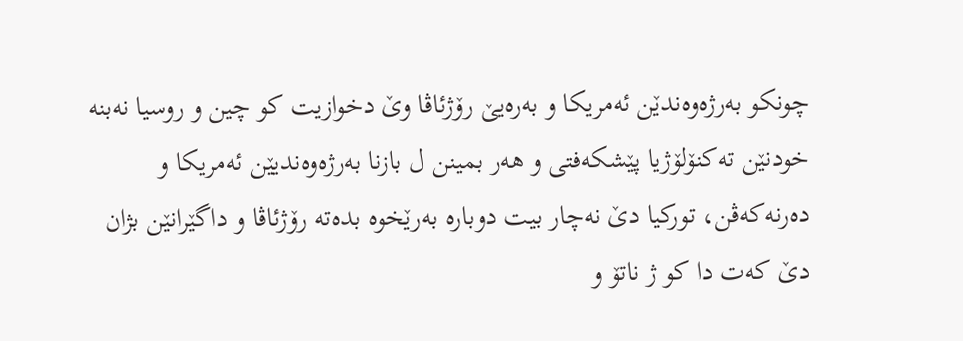چونكو به‌رژه‌وه‌ندێن ئه‌مریكا و به‌ره‌یێ رۆژئاڤا وێ دخوازیت كو چین و روسیا نه‌بنه‌ خودنێن ته‌كنۆلۆژیا پێشكه‌فتی و هه‌ر بمینن ل بازنا به‌رژه‌وه‌ندیێن ئه‌مریكا و ده‌رنه‌كه‌ڤن، توركیا دێ نه‌چار بیت دوباره‌ به‌رێخوه‌ بده‌ته‌ رۆژئاڤا و داگێرانێن بژان دێ كه‌ت دا كو ژ ناتۆ و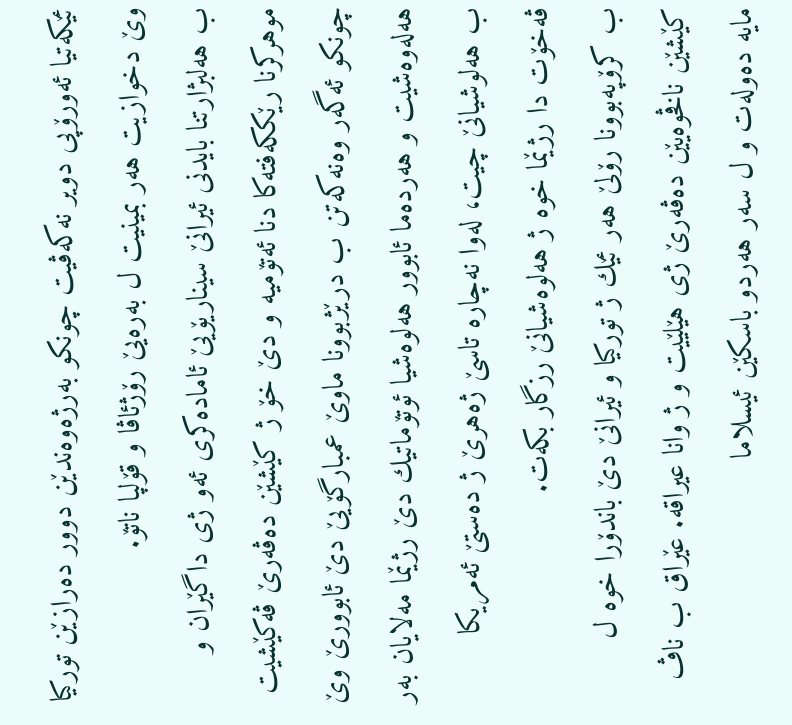ئێكه‌تیا ئه‌ورۆپی دویر نه‌كه‌ڤیت چونكو به‌رژه‌وه‌ندێن دوور ده‌رازێن توركیا وێ دخوازیت هه‌ر بمینیت ل به‌ره‌یێ رۆژئاڤا و قۆلپا ناتۆ.
ب هه‌لبژارتنا بایدنی ئیرانێ سیناریۆیێ ئاماده‌كری ئه‌و ژی داگێران و موهركرنا رێككه‌فته‌كا دنا ئه‌تۆمیه‌ و دێ خۆ ژ كێشێن ده‌ڤه‌رێ ڤه‌كێشیت چونكو ئه‌گه‌ر وه‌نه‌كه‌تن ب درێژبوونا ماوێ عمبارگۆیێ دێ ئابوورێ وێ هه‌له‌وه‌شیت و هه‌رده‌ما ئابوور هه‌لوه‌شیا ئوتۆماتیك دێ رژێما مه‌لایان به‌ر ب هه‌لوشیانێ چیت، له‌وا نه‌چاره‌ تاسێ ژه‌هرێ ژ ده‌ستێ ئه‌مریكا ڤه‌خۆت دا رژێما خوه‌ ژ هه‌لوه‌شیانێ رزگار بكه‌ت.
ب كرۆپه‌بوونا رۆلێ هه‌ر ئێك ژ توركیا و ئیرانێ دێ باندۆرا خوه‌ ل كێشێن ناڤخوه‌یێن ده‌ڤه‌رێ ژی هێلێیت و ژ وانا عیراقه‌. عێراق ب ناڤ مایه‌ ده‌وله‌ت و ل سه‌ر هه‌ردو باسكێن ئیسلاما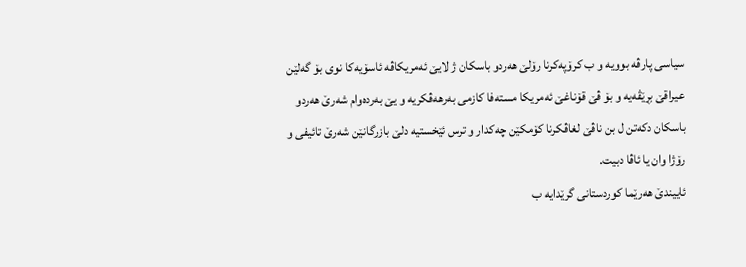سیاسی پارڤه‌ بوویه‌ و ب كرۆپه‌كرنا رۆلێ هه‌ردو باسكان ژ لایێ ئه‌مریكاڤه‌ ئاسۆیه‌كا نوی بۆ گه‌لێن عیراقێ بڕێڤه‌یه‌ و بۆ ڤێ قۆناغێ ئه‌مریكا مسته‌فا كازمی به‌رهه‌ڤكریه‌ و یێ به‌رده‌وام شه‌رێ هه‌ردو باسكان دكه‌تن ل بن ناڤێ لغاڤكرنا كۆمكێن چه‌كدار و ترس ئێخستیه‌ دلێ بازرگانێن شه‌رێ تائیفی و رۆژا وان یا ئاڤا دبیت.
ئاییندێ هه‌رێما كوردستانی گرێدایه‌ ب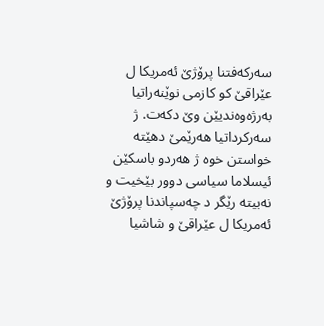سه‌ركه‌فتنا پرۆژێ ئه‌مریكا ل عێراقێ كو كازمی نوێنه‌راتیا به‌رژه‌وه‌ندیێن وێ دكه‌ت. ژ سه‌ركرداتیا هه‌رێمێ دهێته‌ خواستن خوه‌ ژ هه‌ردو باسكێن ئیسلاما سیاسی دوور بێخیت و نه‌بیته‌ رێگر د چه‌سپاندنا پرۆژێ ئه‌مریكا ل عێراقێ و شاشیا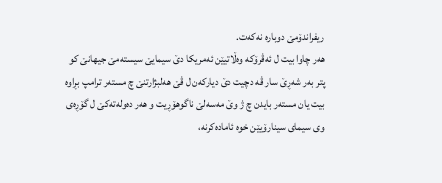ریفراندۆمێ دوباره‌ نه‌كه‌ت.
هه‌ر چاوا بیت ل ئه‌ڤرۆكه‌ وه‌ڵاتیێن ئه‌مریكا دێ سیمایێ سیسته‌مێ جیهانێ كو پتر به‌ر شه‌ڕێ سار ڤه‌ دچیت دێ دیاركه‌ن ل ڤێ هه‌لبژارتنێ چ مسته‌ر ترامپ بڕاوه‌ بیت یان مسته‌ر بایدن چ ژ وێ مه‌سه‌لێ ناگوهۆڕیت و هه‌ر ده‌وله‌ته‌كێ ل گۆڕه‌ی وی سیمای سینارۆیێن خوه‌ ئاماده‌كرنه‌،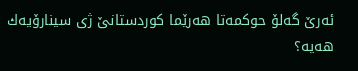ئه‌رێ گه‌لۆ حوكمه‌تا هه‌رێما كوردستانێ ژی سینارۆیه‌ك هه‌یه‌؟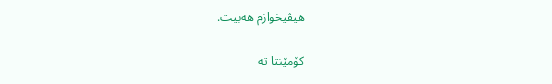هیڤیخوازم هه‌بیت.

کۆمێنتا تە